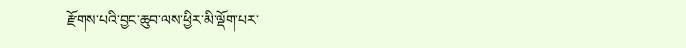རྫོགས་པའི་བྱང་ཆུབ་ལས་ཕྱིར་མི་ལྡོག་པར་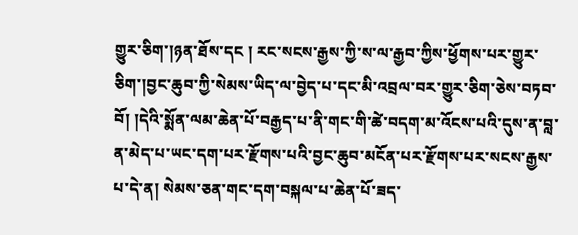གྱུར་ཅིག་།ཉན་ཐོས་དང ། རང་སངས་རྒྱས་ཀྱི་ས་ལ་རྒྱབ་ཀྱིས་ཕྱོགས་པར་གྱུར་ཅིག་།བྱང་ཆུབ་ཀྱི་སེམས་ཡིད་ལ་བྱེད་པ་དང་མི་འབྲལ་བར་གྱུར་ཅིག་ཅེས་བཏབ་བོ། །དེའི་སྨོན་ལམ་ཆེན་པོ་བརྒྱད་པ་ནི་གང་གི་ཚེ་བདག་མ་འོངས་པའི་དུས་ན་བླ་ན་མེད་པ་ཡང་དག་པར་རྫོགས་པའི་བྱང་ཆུབ་མངོན་པར་རྫོགས་པར་སངས་རྒྱས་པ་དེ་ན། སེམས་ཅན་གང་དག་བསྐལ་པ་ཆེན་པོ་ཟད་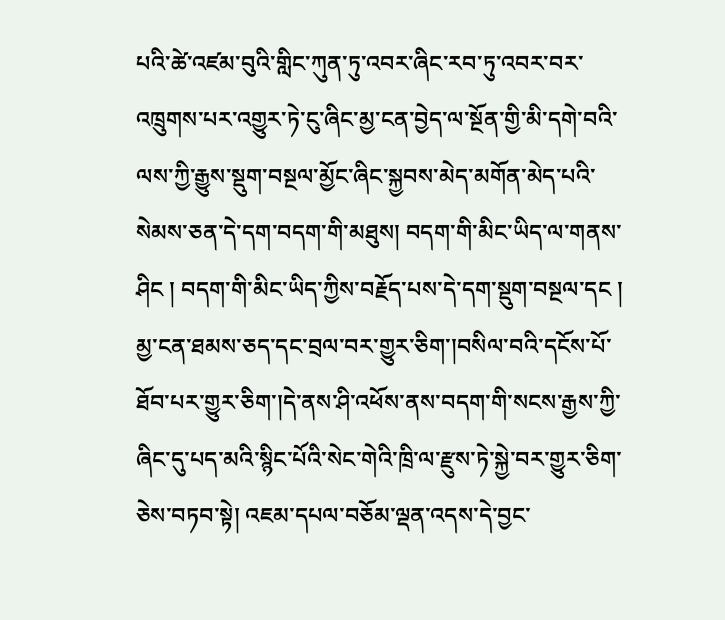པའི་ཚེ་འཛམ་བུའི་གླིང་ཀུན་ཏུ་འབར་ཞིང་རབ་ཏུ་འབར་བར་འཁྲུགས་པར་འགྱུར་ཏེ་ངུ་ཞིང་མྱ་ངན་བྱེད་ལ་སྔོན་གྱི་མི་དགེ་བའི་ལས་ཀྱི་རྒྱུས་སྡུག་བསྔལ་མྱོང་ཞིང་སྐྱབས་མེད་མགོན་མེད་པའི་སེམས་ཅན་དེ་དག་བདག་གི་མཐུས། བདག་གི་མིང་ཡིད་ལ་གནས་ཤིང ། བདག་གི་མིང་ཡིད་ཀྱིས་བརྗོད་པས་དེ་དག་སྡུག་བསྔལ་དང ། མྱ་ངན་ཐམས་ཅད་དང་བྲལ་བར་གྱུར་ཅིག་།བསིལ་བའི་དངོས་པོ་ཐོབ་པར་གྱུར་ཅིག་།དེ་ནས་ཤི་འཕོས་ནས་བདག་གི་སངས་རྒྱས་ཀྱི་ཞིང་དུ་པད་མའི་སྙིང་པོའི་སེང་གེའི་ཁྲི་ལ་རྫུས་ཏེ་སྐྱེ་བར་གྱུར་ཅིག་ཅེས་བཏབ་སྟེ། འཇམ་དཔལ་བཅོམ་ལྡན་འདས་དེ་བྱང་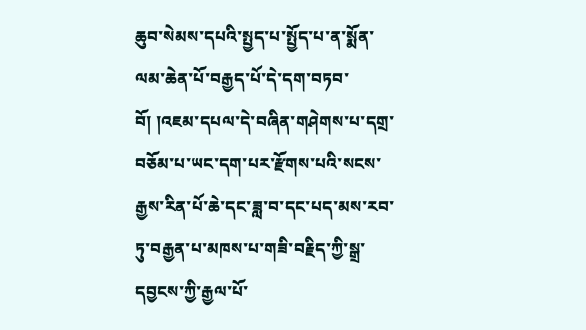ཆུབ་སེམས་དཔའི་སྤྱད་པ་སྤྱོད་པ་ན་སྨོན་ལམ་ཆེན་པོ་བརྒྱད་པོ་དེ་དག་བཏབ་བོ། །འཇམ་དཔལ་དེ་བཞིན་གཤེགས་པ་དགྲ་བཅོམ་པ་ཡང་དག་པར་རྫོགས་པའི་སངས་རྒྱས་རིན་པོ་ཆེ་དང་ཟླ་བ་དང་པད་མས་རབ་ཏུ་བརྒྱན་པ་མཁས་པ་གཟི་བརྗིད་ཀྱི་སྒྲ་དབྱངས་ཀྱི་རྒྱལ་པོ་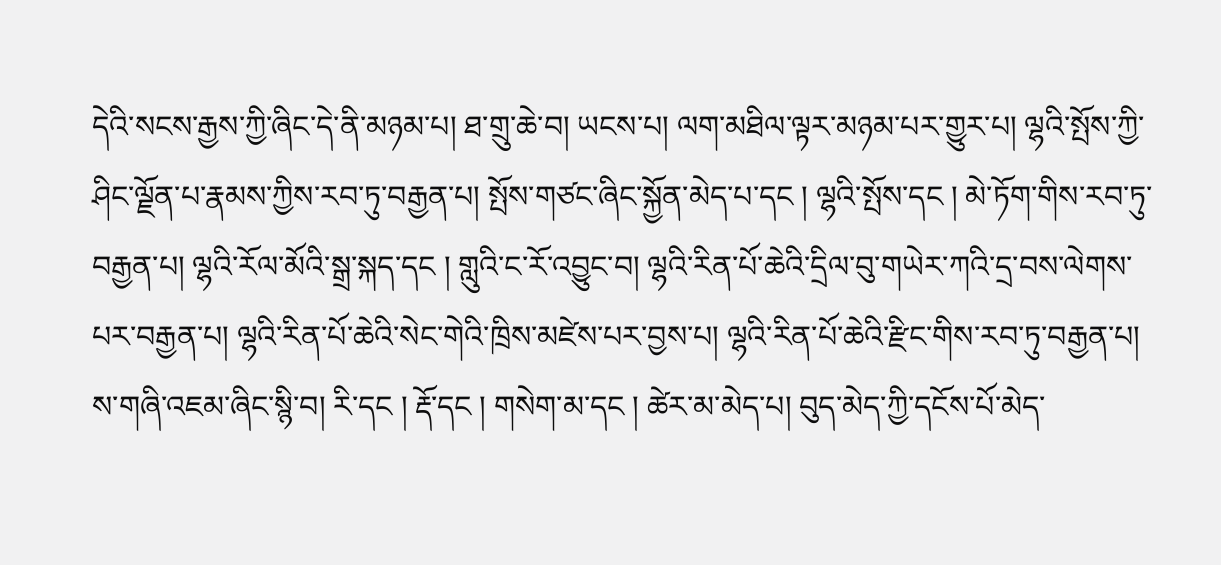དེའི་སངས་རྒྱས་ཀྱི་ཞིང་དེ་ནི་མཉམ་པ། ཐ་གྲུ་ཆེ་བ། ཡངས་པ། ལག་མཐིལ་ལྟར་མཉམ་པར་གྱུར་པ། ལྷའི་སྤོས་ཀྱི་ཤིང་ལྗོན་པ་རྣམས་ཀྱིས་རབ་ཏུ་བརྒྱན་པ། སྤོས་གཙང་ཞིང་སྐྱོན་མེད་པ་དང ། ལྷའི་སྤོས་དང ། མེ་ཏོག་གིས་རབ་ཏུ་བརྒྱན་པ། ལྷའི་རོལ་མོའི་སྒྲ་སྐད་དང ། གླུའི་ང་རོ་འབྱུང་བ། ལྷའི་རིན་པོ་ཆེའི་དྲིལ་བུ་གཡེར་ཀའི་དྲ་བས་ལེགས་པར་བརྒྱན་པ། ལྷའི་རིན་པོ་ཆེའི་སེང་གེའི་ཁྲིས་མཛེས་པར་བྱས་པ། ལྷའི་རིན་པོ་ཆེའི་རྫིང་གིས་རབ་ཏུ་བརྒྱན་པ། ས་གཞི་འཇམ་ཞིང་སྙི་བ། རི་དང ། རྡོ་དང ། གསེག་མ་དང ། ཚེར་མ་མེད་པ། བུད་མེད་ཀྱི་དངོས་པོ་མེད་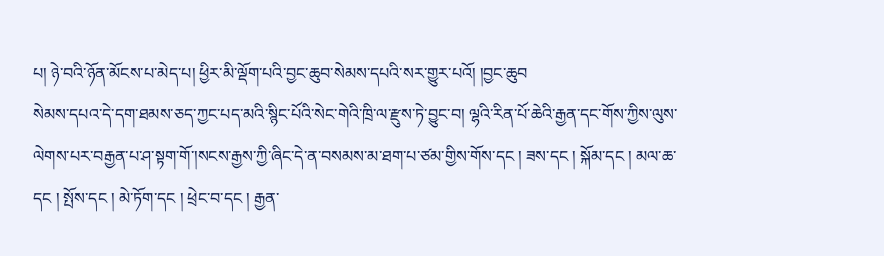པ། ཉེ་བའི་ཉོན་མོངས་པ་མེད་པ། ཕྱིར་མི་ལྡོག་པའི་བྱང་ཆུབ་སེམས་དཔའི་སར་གྱུར་པའོ། །བྱང་ཆུབ
སེམས་དཔའ་དེ་དག་ཐམས་ཅད་ཀྱང་པད་མའི་སྙིང་པོའི་སེང་གེའི་ཁྲི་ལ་རྫུས་ཏེ་བྱུང་བ། ལྷའི་རིན་པོ་ཆེའི་རྒྱན་དང་གོས་ཀྱིས་ལུས་ལེགས་པར་བརྒྱན་པ་ཤ་སྟག་གོ་།སངས་རྒྱས་ཀྱི་ཞིང་དེ་ན་བསམས་མ་ཐག་པ་ཙམ་གྱིས་གོས་དང ། ཟས་དང ། སྐོམ་དང ། མལ་ཆ་དང ། སྤོས་དང ། མེ་ཏོག་དང ། ཕྲེང་བ་དང ། རྒྱན་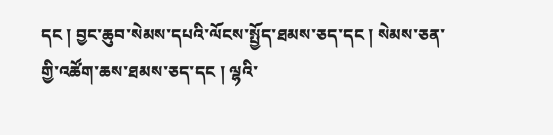དང ། བྱང་ཆུབ་སེམས་དཔའི་ལོངས་སྤྱོད་ཐམས་ཅད་དང ། སེམས་ཅན་གྱི་འཚོག་ཆས་ཐམས་ཅད་དང ། ལྷའི་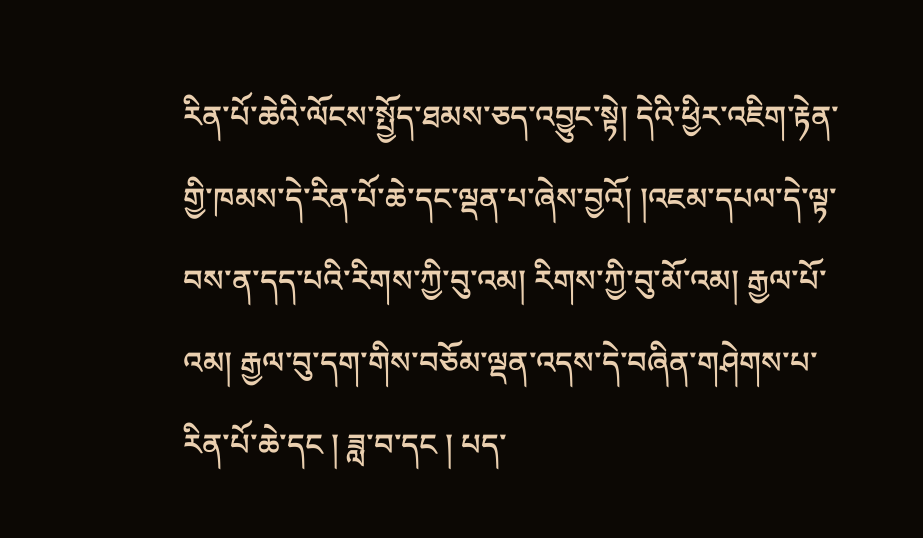རིན་པོ་ཆེའི་ལོངས་སྤྱོད་ཐམས་ཅད་འབྱུང་སྟེ། དེའི་ཕྱིར་འཇིག་རྟེན་གྱི་ཁམས་དེ་རིན་པོ་ཆེ་དང་ལྡན་པ་ཞེས་བྱའོ། །འཇམ་དཔལ་དེ་ལྟ་བས་ན་དད་པའི་རིགས་ཀྱི་བུ་འམ། རིགས་ཀྱི་བུ་མོ་འམ། རྒྱལ་པོ་འམ། རྒྱལ་བུ་དག་གིས་བཅོམ་ལྡན་འདས་དེ་བཞིན་གཤེགས་པ་རིན་པོ་ཆེ་དང ། ཟླ་བ་དང ། པད་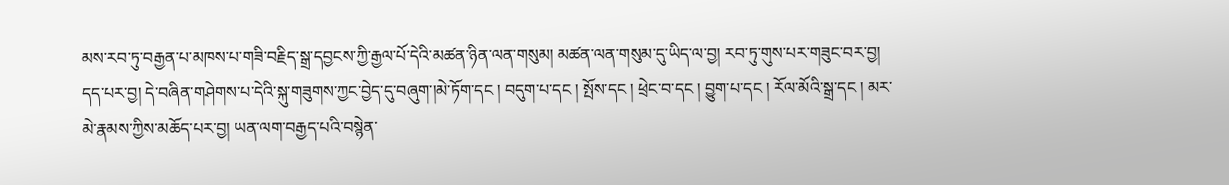མས་རབ་ཏུ་བརྒྱན་པ་མཁས་པ་གཟི་བརྗིད་སྒྲ་དབྱངས་ཀྱི་རྒྱལ་པོ་དེའི་མཚན་ཉིན་ལན་གསུམ། མཚན་ལན་གསུམ་དུ་ཡིད་ལ་བྱ། རབ་ཏུ་གུས་པར་གཟུང་བར་བྱ། དད་པར་བྱ། དེ་བཞིན་གཤེགས་པ་དེའི་སྐུ་གཟུགས་ཀྱང་བྱེད་དུ་བཞུག་།མེ་ཏོག་དང ། བདུག་པ་དང ། སྤོས་དང ། ཕྲེང་བ་དང ། བྱུག་པ་དང ། རོལ་མོའི་སྒྲ་དང ། མར་མེ་རྣམས་ཀྱིས་མཆོད་པར་བྱ། ཡན་ལག་བརྒྱད་པའི་བསྙེན་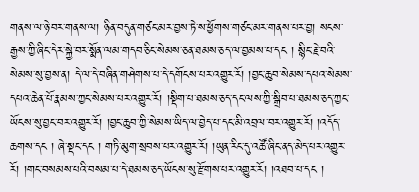གནས་ལ་ཉེ་བར་གནས་ལ། ཉིན་བདུན་གཙང་མར་བྱས་ཏེ་ས་ཕྱོགས་གཙང་མར་གནས་པར་བྱ། སངས་རྒྱས་ཀྱི་ཞིང་དེར་སྐྱེ་བར་སྨོན་ལམ་གདབ་ཅིང་སེམས་ཅན་ཐམས་ཅད་ལ་བྱམས་པ་དང ། སྙིང་རྗེ་བའི་སེམས་སུ་བྱས་ན། དེ་ལ་དེ་བཞིན་གཤེགས་པ་དེ་དགོངས་པར་འགྱུར་རོ། །བྱང་ཆུབ་སེམས་དཔའ་སེམས་དཔའ་ཆེན་པོ་རྣམས་ཀྱང་སེམས་པར་འགྱུར་རོ། །སྡིག་པ་ཐམས་ཅད་དང་ལས་ཀྱི་སྒྲིབ་པ་ཐམས་ཅད་ཀྱང་ཡོངས་སུ་བྱང་བར་འགྱུར་རོ། །བྱང་ཆུབ་ཀྱི་སེམས་ཡིད་ལ་བྱེད་པ་དང་མི་འབྲལ་བར་འགྱུར་རོ། །འདོད་ཆགས་དང ། ཞེ་སྡང་དང ། གཏི་མུག་སྲབས་པར་འགྱུར་རོ། །ཡུན་རིང་དུ་འཚོ་ཞིང་ནད་མེད་པར་འགྱུར་རོ། །གང་བསམས་པའི་བསམ་པ་དེ་ཐམས་ཅད་ཡོངས་སུ་རྫོགས་པར་འགྱུར་རོ། །འཐབ་པ་དང །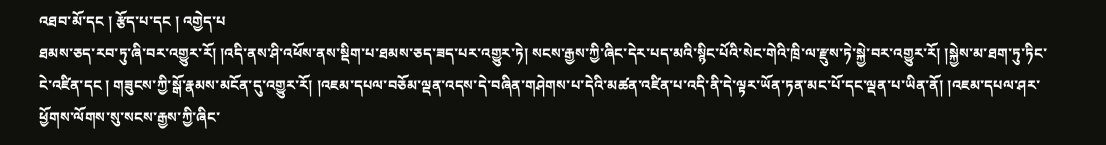འཐབ་མོ་དང ། རྩོད་པ་དང ། འགྱེད་པ
ཐམས་ཅད་རབ་ཏུ་ཞི་བར་འགྱུར་རོ། །འདི་ནས་ཤི་འཕོས་ནས་སྡིག་པ་ཐམས་ཅད་ཟད་པར་འགྱུར་ཏེ། སངས་རྒྱས་ཀྱི་ཞིང་དེར་པད་མའི་སྙིང་པོའི་སེང་གེའི་ཁྲི་ལ་རྫུས་ཏེ་སྐྱེ་བར་འགྱུར་རོ། །སྐྱེས་མ་ཐག་ཏུ་ཏིང་ངེ་འཛིན་དང ། གཟུངས་ཀྱི་སྒོ་རྣམས་མངོན་དུ་འགྱུར་རོ། །འཇམ་དཔལ་བཅོམ་ལྡན་འདས་དེ་བཞིན་གཤེགས་པ་དེའི་མཚན་འཛིན་པ་འདི་ནི་དེ་ལྟར་ཡོན་ཏན་མང་པོ་དང་ལྡན་པ་ཡིན་ནོ། །འཇམ་དཔལ་ཤར་ཕྱོགས་ལོགས་སུ་སངས་རྒྱས་ཀྱི་ཞིང་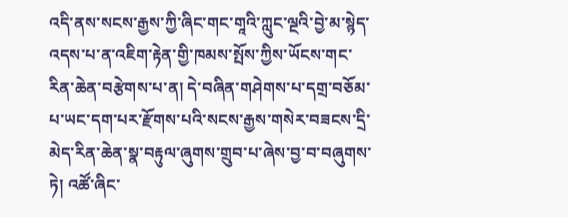འདི་ནས་སངས་རྒྱས་ཀྱི་ཞིང་གང་གཱའི་ཀླུང་ལྔའི་བྱེ་མ་སྙེད་འདས་པ་ན་འཇིག་རྟེན་གྱི་ཁམས་སྤོས་ཀྱིས་ཡོངས་གང་རིན་ཆེན་བརྩེགས་པ་ན། དེ་བཞིན་གཤེགས་པ་དགྲ་བཅོམ་པ་ཡང་དག་པར་རྫོགས་པའི་སངས་རྒྱས་གསེར་བཟངས་དྲི་མེད་རིན་ཆེན་སྣ་བརྟུལ་ཞུགས་གྲུབ་པ་ཞེས་བྱ་བ་བཞུགས་ཏེ། འཚོ་ཞིང་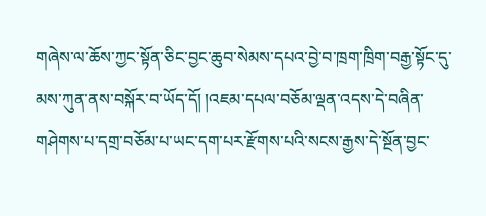གཞེས་ལ་ཆོས་ཀྱང་སྟོན་ཅིང་བྱང་ཆུབ་སེམས་དཔའ་བྱེ་བ་ཁྲག་ཁྲིག་བརྒྱ་སྟོང་དུ་མས་ཀུན་ནས་བསྐོར་བ་ཡོད་དོ། །འཇམ་དཔལ་བཅོམ་ལྡན་འདས་དེ་བཞིན་གཤེགས་པ་དགྲ་བཅོམ་པ་ཡང་དག་པར་རྫོགས་པའི་སངས་རྒྱས་དེ་སྔོན་བྱང་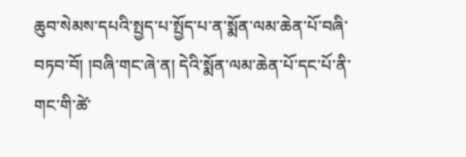ཆུབ་སེམས་དཔའི་སྤྱད་པ་སྤྱོད་པ་ན་སྨོན་ལམ་ཆེན་པོ་བཞི་བཏབ་བོ། །བཞི་གང་ཞེ་ན། དེའི་སྨོན་ལམ་ཆེན་པོ་དང་པོ་ནི་གང་གི་ཚེ་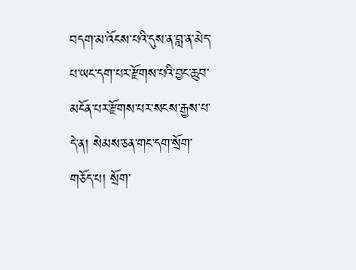བདག་མ་འོངས་པའི་དུས་ན་བླ་ན་མེད་པ་ཡང་དག་པར་རྫོགས་པའི་བྱང་ཆུབ་མངོན་པར་རྫོགས་པར་སངས་རྒྱས་པ་དེ་ན། སེམས་ཅན་གང་དག་སྲོག་གཅོད་པ། སྲོག་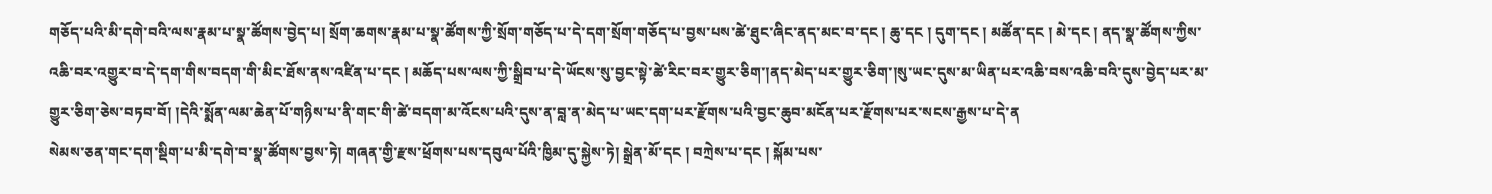གཅོད་པའི་མི་དགེ་བའི་ལས་རྣམ་པ་སྣ་ཚོགས་བྱེད་པ། སྲོག་ཆགས་རྣམ་པ་སྣ་ཚོགས་ཀྱི་སྲོག་གཅོད་པ་དེ་དག་སྲོག་གཅོད་པ་བྱས་པས་ཚེ་ཐུང་ཞིང་ནད་མང་བ་དང ། ཆུ་དང ། དུག་དང ། མཚོན་དང ། མེ་དང ། ནད་སྣ་ཚོགས་ཀྱིས་འཆི་བར་འགྱུར་བ་དེ་དག་གིས་བདག་གི་མིང་ཐོས་ནས་འཛིན་པ་དང ། མཆོད་པས་ལས་ཀྱི་སྒྲིབ་པ་དེ་ཡོངས་སུ་བྱང་སྟེ་ཚེ་རིང་བར་གྱུར་ཅིག་།ནད་མེད་པར་གྱུར་ཅིག་།སུ་ཡང་དུས་མ་ཡིན་པར་འཆི་བས་འཆི་བའི་དུས་བྱེད་པར་མ་གྱུར་ཅིག་ཅེས་བཏབ་བོ། །དེའི་སྨོན་ལམ་ཆེན་པོ་གཉིས་པ་ནི་གང་གི་ཚེ་བདག་མ་འོངས་པའི་དུས་ན་བླ་ན་མེད་པ་ཡང་དག་པར་རྫོགས་པའི་བྱང་ཆུབ་མངོན་པར་རྫོགས་པར་སངས་རྒྱས་པ་དེ་ན
སེམས་ཅན་གང་དག་སྡིག་པ་མི་དགེ་བ་སྣ་ཚོགས་བྱས་ཏེ། གཞན་གྱི་རྫས་ཕྲོགས་པས་དབུལ་པོའི་ཁྱིམ་དུ་སྐྱེས་ཏེ། སྒྲེན་མོ་དང ། བཀྲེས་པ་དང ། སྐོམ་པས་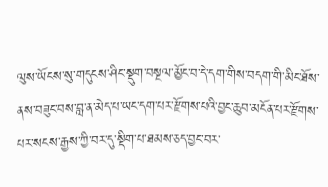ལུས་ཡོངས་སུ་གདུངས་ཤིང་སྡུག་བསྔལ་མྱོང་བ་དེ་དག་གིས་བདག་གི་མིང་ཐོས་ནས་བཟུང་བས་བླ་ན་མེད་པ་ཡང་དག་པར་རྫོགས་པའི་བྱང་ཆུབ་མངོན་པར་རྫོགས་པར་སངས་རྒྱས་ཀྱི་བར་དུ་སྡིག་པ་ཐམས་ཅད་བྱང་བར་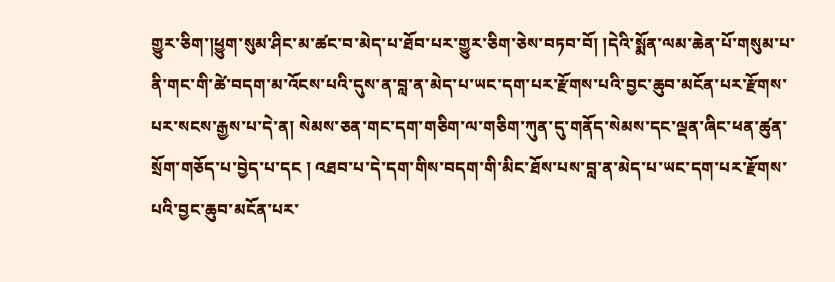གྱུར་ཅིག་།ཕྱུག་སུམ་ཤིང་མ་ཚང་བ་མེད་པ་ཐོབ་པར་གྱུར་ཅིག་ཅེས་བཏབ་བོ། །དེའི་སྨོན་ལམ་ཆེན་པོ་གསུམ་པ་ནི་གང་གི་ཚེ་བདག་མ་འོངས་པའི་དུས་ན་བླ་ན་མེད་པ་ཡང་དག་པར་རྫོགས་པའི་བྱང་ཆུབ་མངོན་པར་རྫོགས་པར་སངས་རྒྱས་པ་དེ་ན། སེམས་ཅན་གང་དག་གཅིག་ལ་གཅིག་ཀུན་དུ་གནོད་སེམས་དང་ལྡན་ཞིང་ཕན་ཚུན་སྲོག་གཅོད་པ་བྱེད་པ་དང ། འཐབ་པ་དེ་དག་གིས་བདག་གི་མིང་ཐོས་པས་བླ་ན་མེད་པ་ཡང་དག་པར་རྫོགས་པའི་བྱང་ཆུབ་མངོན་པར་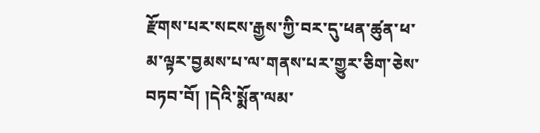རྫོགས་པར་སངས་རྒྱས་ཀྱི་བར་དུ་ཕན་ཚུན་ཕ་མ་ལྟར་བྱམས་པ་ལ་གནས་པར་གྱུར་ཅིག་ཅེས་བཏབ་བོ། །དེའི་སྨོན་ལམ་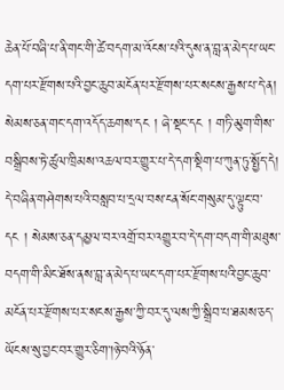ཆེན་པོ་བཞི་པ་ནི་གང་གི་ཚེ་བདག་མ་འོངས་པའི་དུས་ན་བླ་ན་མེད་པ་ཡང་དག་པར་རྫོགས་པའི་བྱང་ཆུབ་མངོན་པར་རྫོགས་པར་སངས་རྒྱས་པ་དེ་ན། སེམས་ཅན་གང་དག་འདོད་ཆགས་དང ། ཞེ་སྡང་དང ། གཏི་མུག་གིས་བསྒྲིབས་ཏེ་ཚུལ་ཁྲིམས་འཆལ་བར་གྱུར་པ་དེ་དག་སྡིག་པ་ཀུན་ཏུ་སྤྱོད་དེ། དེ་བཞིན་གཤེགས་པའི་བསླབ་པ་དྲལ་བས་ངན་སོང་གསུམ་དུ་ལྟུང་བ་དང ། སེམས་ཅན་དམྱལ་བར་འགྲོ་བར་འགྱུར་བ་དེ་དག་བདག་གི་མཐུས་བདག་གི་མིང་ཐོས་ནས་བླ་ན་མེད་པ་ཡང་དག་པར་རྫོགས་པའི་བྱང་ཆུབ་མངོན་པར་རྫོགས་པར་སངས་རྒྱས་ཀྱི་བར་དུ་ལས་ཀྱི་སྒྲིབ་པ་ཐམས་ཅད་ཡོངས་སུ་བྱང་བར་གྱུར་ཅིག་།ཉེ་བའི་ཉོན་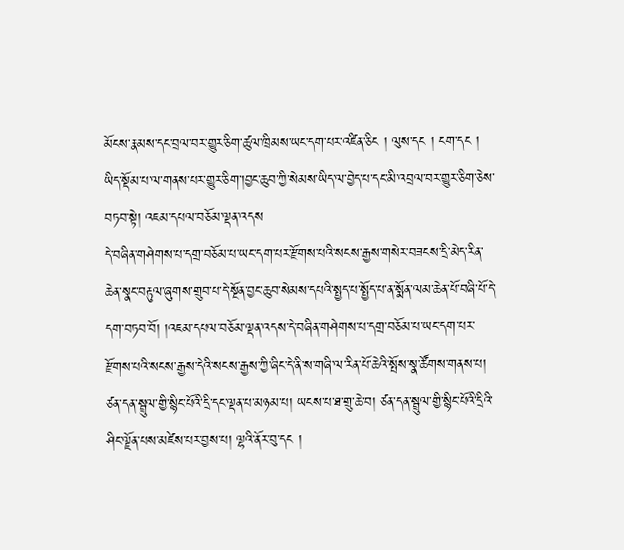མོངས་རྣམས་དང་བྲལ་བར་གྱུར་ཅིག་ཚུལ་ཁྲིམས་ཡང་དག་པར་འཛིན་ཅིང ། ལུས་དང ། ངག་དང ། ཡིད་སྡོམ་པ་ལ་གནས་པར་གྱུར་ཅིག་།བྱང་ཆུབ་ཀྱི་སེམས་ཡིད་ལ་བྱེད་པ་དང་མི་འབྲལ་བར་གྱུར་ཅིག་ཅེས་བཏབ་སྟེ། འཇམ་དཔལ་བཅོམ་ལྡན་འདས
དེ་བཞིན་གཤེགས་པ་དགྲ་བཅོམ་པ་ཡང་དག་པར་རྫོགས་པའི་སངས་རྒྱས་གསེར་བཟངས་དྲི་མེད་རིན་ཆེན་སྣང་བརྟུལ་ཞུགས་གྲུབ་པ་དེ་སྔོན་བྱང་ཆུབ་སེམས་དཔའི་སྤྱད་པ་སྤྱོད་པ་ན་སྨོན་ལམ་ཆེན་པོ་བཞི་པོ་དེ་དག་བཏབ་བོ། །འཇམ་དཔལ་བཅོམ་ལྡན་འདས་དེ་བཞིན་གཤེགས་པ་དགྲ་བཅོམ་པ་ཡང་དག་པར་རྫོགས་པའི་སངས་རྒྱས་དེའི་སངས་རྒྱས་ཀྱི་ཞིང་དེ་ནི་ས་གཞི་ལ་རིན་པོ་ཆེའི་སྤོས་སྣ་ཚོགས་གནས་པ། ཙན་དན་སྦྲུལ་གྱི་སྙིང་པོའི་དྲི་དང་ལྡན་པ་མཉམ་པ། ཡངས་པ་ཐ་གྲུ་ཆེ་བ། ཙན་དན་སྦྲུལ་གྱི་སྙིང་པོའི་དྲིའི་ཤིང་ལྗོན་པས་མཛེས་པར་བྱས་པ། ལྷའི་ནོར་བུ་དང །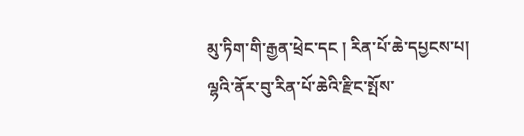མུ་ཏིག་གི་རྒྱན་ཕྲེང་དང ། རིན་པོ་ཆེ་དཔྱངས་པ། ལྷའི་ནོར་བུ་རིན་པོ་ཆེའི་རྫིང་སྤོས་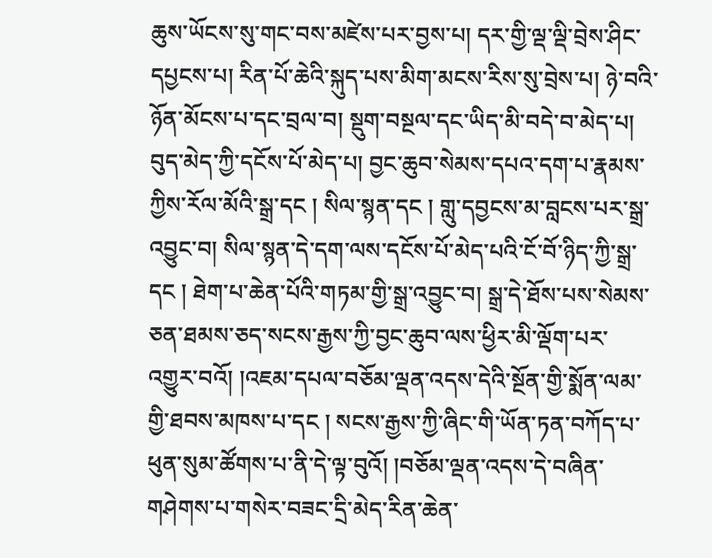ཆུས་ཡོངས་སུ་གང་བས་མཛེས་པར་བྱས་པ། དར་གྱི་ལྡ་ལྡི་བྲེས་ཤིང་དཔྱངས་པ། རིན་པོ་ཆེའི་སྐུད་པས་མིག་མངས་རིས་སུ་བྲེས་པ། ཉེ་བའི་ཉོན་མོངས་པ་དང་བྲལ་བ། སྡུག་བསྔལ་དང་ཡིད་མི་བདེ་བ་མེད་པ། བུད་མེད་ཀྱི་དངོས་པོ་མེད་པ། བྱང་ཆུབ་སེམས་དཔའ་དག་པ་རྣམས་ཀྱིས་རོལ་མོའི་སྒྲ་དང ། སིལ་སྙན་དང ། གླུ་དབྱངས་མ་བླངས་པར་སྒྲ་འབྱུང་བ། སིལ་སྙན་དེ་དག་ལས་དངོས་པོ་མེད་པའི་ངོ་བོ་ཉིད་ཀྱི་སྒྲ་དང ། ཐེག་པ་ཆེན་པོའི་གཏམ་གྱི་སྒྲ་འབྱུང་བ། སྒྲ་དེ་ཐོས་པས་སེམས་ཅན་ཐམས་ཅད་སངས་རྒྱས་ཀྱི་བྱང་ཆུབ་ལས་ཕྱིར་མི་ལྡོག་པར་འགྱུར་བའོ། །འཇམ་དཔལ་བཅོམ་ལྡན་འདས་དེའི་སྔོན་གྱི་སྨོན་ལམ་གྱི་ཐབས་མཁས་པ་དང ། སངས་རྒྱས་ཀྱི་ཞིང་གི་ཡོན་ཏན་བཀོད་པ་ཕུན་སུམ་ཚོགས་པ་ནི་དེ་ལྟ་བུའོ། །བཅོམ་ལྡན་འདས་དེ་བཞིན་གཤེགས་པ་གསེར་བཟང་དྲི་མེད་རིན་ཆེན་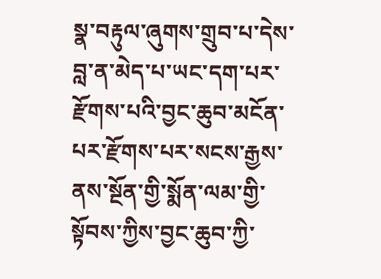སྣ་བརྟུལ་ཞུགས་གྲུབ་པ་དེས་བླ་ན་མེད་པ་ཡང་དག་པར་རྫོགས་པའི་བྱང་ཆུབ་མངོན་པར་རྫོགས་པར་སངས་རྒྱས་ནས་སྔོན་གྱི་སྨོན་ལམ་གྱི་སྟོབས་ཀྱིས་བྱང་ཆུབ་ཀྱི་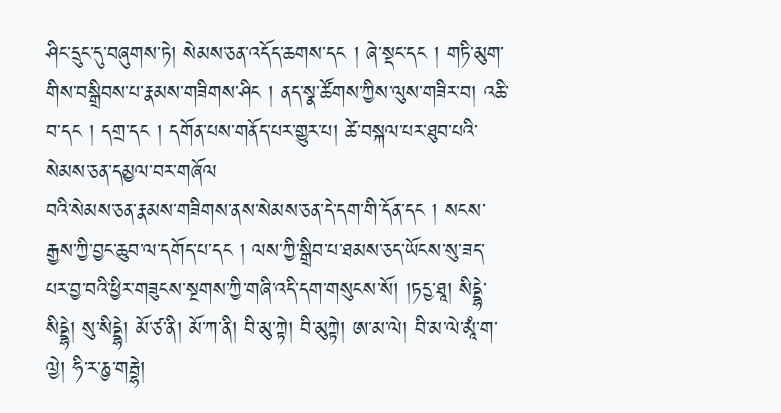ཤིང་དྲུང་དུ་བཞུགས་ཏེ། སེམས་ཅན་འདོད་ཆགས་དང ། ཞེ་སྡང་དང ། གཏི་མུག་གིས་བསྒྲིབས་པ་རྣམས་གཟིགས་ཤིང ། ནད་སྣ་ཚོགས་ཀྱིས་ལུས་གཟིར་བ། འཆི་བ་དང ། དགྲ་དང ། དགོན་པས་གནོད་པར་གྱུར་པ། ཚེ་བསྐལ་པར་ཐུབ་པའི་སེམས་ཅན་དམྱལ་བར་གཞོལ
བའི་སེམས་ཅན་རྣམས་གཟིགས་ནས་སེམས་ཅན་དེ་དག་གི་དོན་དང ། སངས་རྒྱས་ཀྱི་བྱང་ཆུབ་ལ་དགོད་པ་དང ། ལས་ཀྱི་སྒྲིབ་པ་ཐམས་ཅད་ཡོངས་སུ་ཟད་པར་བྱ་བའི་ཕྱིར་གཟུངས་སྔགས་ཀྱི་གཞི་འདི་དག་གསུངས་སོ། །ཏདྱ་ཐཱ། སིདྡྷེ་སིདྡྷེ། སུ་སིདྡྷེ། མོ་ཙ་ནི། མོ་ཀ་ནི། བི་མུ་ཀྟེ། བི་མུཀྟེ། ཨ་མ་ལེ། བི་མ་ལེ་མཱཾ་ག་ལྱེ། ཧི་ར་ཎྱ་གརྦྷེ།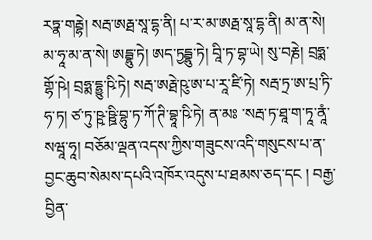རཏྣ་གརྦྷེ། སརྦ་ཨརྠ་སཱ་དྷ་ནི། པ་ར་མ་ཨརྠ་སཱ་དྷ་ནི། མ་ན་སེ། མ་ཧཱ་མ་ན་སེ། ཨདྦྷུ་ཏེ། ཨད་ཏྱདྦྷུ་ཏེ། བཱི་ཏ་བྷ་ཡེ། སུ་བརྞེ། བྲཧྨ་གྷོ་ཥེ། བྲཧྨ་དྷྱུ་ཥི་ཏེ། སརྦ་ཨརྠེ་ཥུ་ཨ་པ་རཱ་ཛི་ཏེ། སརྦ་ཏྲ་ཨ་པྲ་ཏི་ཧ་ཏ། ཙ་ཏུ་ཥྵ་ཥྛི་བྷུ་ཏ་ཀོ་ཊི་བྷཱ་ཥི་ཏེ། ན་མཿ ་སརྦ་ཏ་ཐཱ་ག་ཏཱ་ནཱཾ་སཝཱ་ཧཱ། བཅོམ་ལྡན་འདས་ཀྱིས་གཟུངས་འདི་གསུངས་པ་ན་བྱང་ཆུབ་སེམས་དཔའི་འཁོར་འདུས་པ་ཐམས་ཅད་དང ། བརྒྱ་བྱིན་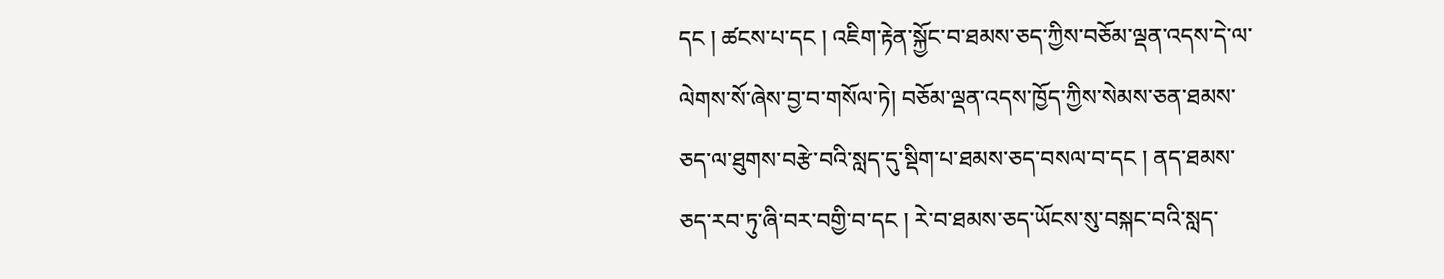དང ། ཚངས་པ་དང ། འཇིག་རྟེན་སྐྱོང་བ་ཐམས་ཅད་ཀྱིས་བཅོམ་ལྡན་འདས་དེ་ལ་ལེགས་སོ་ཞེས་བྱ་བ་གསོལ་ཏེ། བཅོམ་ལྡན་འདས་ཁྱོད་ཀྱིས་སེམས་ཅན་ཐམས་ཅད་ལ་ཐུགས་བརྩེ་བའི་སླད་དུ་སྡིག་པ་ཐམས་ཅད་བསལ་བ་དང ། ནད་ཐམས་ཅད་རབ་ཏུ་ཞི་བར་བགྱི་བ་དང ། རེ་བ་ཐམས་ཅད་ཡོངས་སུ་བསྐང་བའི་སླད་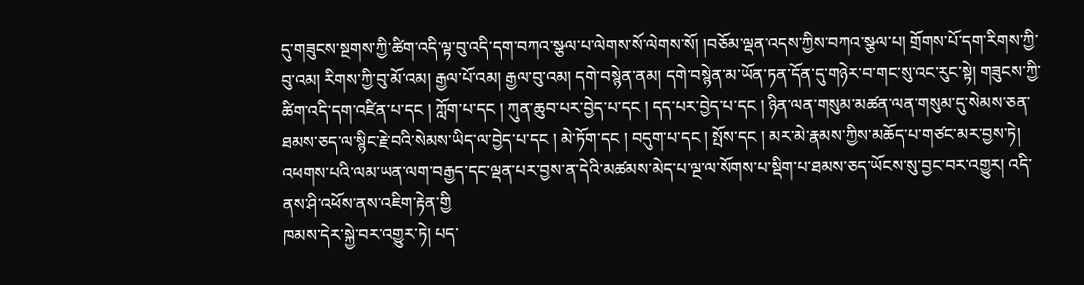དུ་གཟུངས་སྔགས་ཀྱི་ཚིག་འདི་ལྟ་བུ་འདི་དག་བཀའ་སྩལ་པ་ལེགས་སོ་ལེགས་སོ། །བཅོམ་ལྡན་འདས་ཀྱིས་བཀའ་སྩལ་པ། གྲོགས་པོ་དག་རིགས་ཀྱི་བུ་འམ། རིགས་ཀྱི་བུ་མོ་འམ། རྒྱལ་པོ་འམ། རྒྱལ་བུ་འམ། དགེ་བསྙེན་ནམ། དགེ་བསྙེན་མ་ཡོན་ཏན་དོན་དུ་གཉེར་བ་གང་སུ་འང་རུང་སྟེ། གཟུངས་ཀྱི་ཚིག་འདི་དག་འཛིན་པ་དང ། ཀློག་པ་དང ། ཀུན་ཆུབ་པར་བྱེད་པ་དང ། དད་པར་བྱེད་པ་དང ། ཉིན་ལན་གསུམ་མཚན་ལན་གསུམ་དུ་སེམས་ཅན་ཐམས་ཅད་ལ་སྙིང་རྗེ་བའི་སེམས་ཡིད་ལ་བྱེད་པ་དང ། མེ་ཏོག་དང ། བདུག་པ་དང ། སྤོས་དང ། མར་མེ་རྣམས་ཀྱིས་མཆོད་པ་གཙང་མར་བྱས་ཏེ། འཕགས་པའི་ལམ་ཡན་ལག་བརྒྱད་དང་ལྡན་པར་བྱས་ན་དེའི་མཚམས་མེད་པ་ལྔ་ལ་སོགས་པ་སྡིག་པ་ཐམས་ཅད་ཡོངས་སུ་བྱང་བར་འགྱུར། འདི་ནས་ཤི་འཕོས་ནས་འཇིག་རྟེན་གྱི
ཁམས་དེར་སྐྱེ་བར་འགྱུར་ཏེ། པད་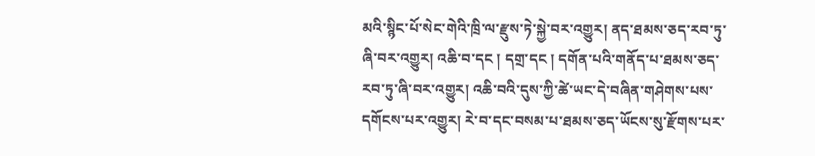མའི་སྙིང་པོ་སེང་གེའི་ཁྲི་ལ་རྫུས་ཏེ་སྐྱེ་བར་འགྱུར། ནད་ཐམས་ཅད་རབ་ཏུ་ཞི་བར་འགྱུར། འཆི་བ་དང ། དགྲ་དང ། དགོན་པའི་གནོད་པ་ཐམས་ཅད་རབ་ཏུ་ཞི་བར་འགྱུར། འཆི་བའི་དུས་ཀྱི་ཚེ་ཡང་དེ་བཞིན་གཤེགས་པས་དགོངས་པར་འགྱུར། རེ་བ་དང་བསམ་པ་ཐམས་ཅད་ཡོངས་སུ་རྫོགས་པར་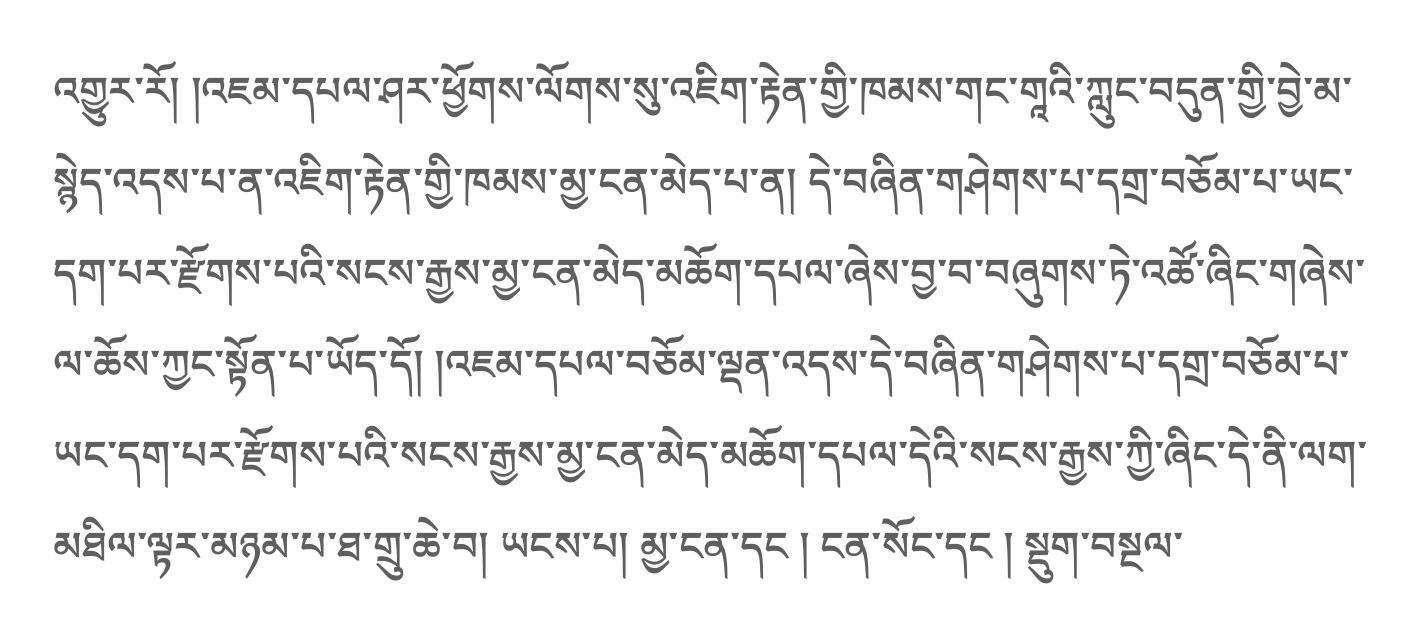འགྱུར་རོ། །འཇམ་དཔལ་ཤར་ཕྱོགས་ལོགས་སུ་འཇིག་རྟེན་གྱི་ཁམས་གང་གཱའི་ཀླུང་བདུན་གྱི་བྱེ་མ་སྙེད་འདས་པ་ན་འཇིག་རྟེན་གྱི་ཁམས་མྱ་ངན་མེད་པ་ན། དེ་བཞིན་གཤེགས་པ་དགྲ་བཅོམ་པ་ཡང་དག་པར་རྫོགས་པའི་སངས་རྒྱས་མྱ་ངན་མེད་མཆོག་དཔལ་ཞེས་བྱ་བ་བཞུགས་ཏེ་འཚོ་ཞིང་གཞེས་ལ་ཆོས་ཀྱང་སྟོན་པ་ཡོད་དོ། །འཇམ་དཔལ་བཅོམ་ལྡན་འདས་དེ་བཞིན་གཤེགས་པ་དགྲ་བཅོམ་པ་ཡང་དག་པར་རྫོགས་པའི་སངས་རྒྱས་མྱ་ངན་མེད་མཆོག་དཔལ་དེའི་སངས་རྒྱས་ཀྱི་ཞིང་དེ་ནི་ལག་མཐིལ་ལྟར་མཉམ་པ་ཐ་གྲུ་ཆེ་བ། ཡངས་པ། མྱ་ངན་དང ། ངན་སོང་དང ། སྡུག་བསྔལ་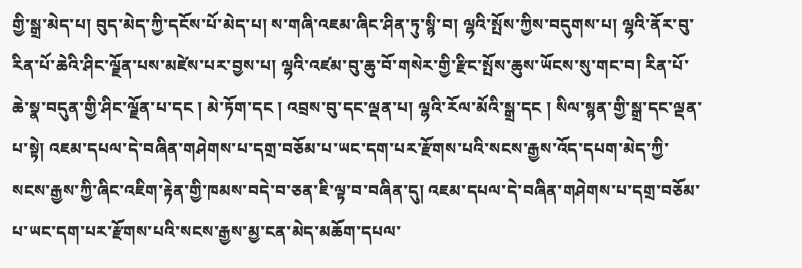གྱི་སྒྲ་མེད་པ། བུད་མེད་ཀྱི་དངོས་པོ་མེད་པ། ས་གཞི་འཇམ་ཞིང་ཤིན་ཏུ་སྙི་བ། ལྷའི་སྤོས་ཀྱིས་བདུགས་པ། ལྷའི་ནོར་བུ་རིན་པོ་ཆེའི་ཤིང་ལྗོན་པས་མཛེས་པར་བྱས་པ། ལྷའི་འཛམ་བུ་ཆུ་བོ་གསེར་གྱི་རྫིང་སྤོས་ཆུས་ཡོངས་སུ་གང་བ། རིན་པོ་ཆེ་སྣ་བདུན་གྱི་ཤིང་ལྗོན་པ་དང ། མེ་ཏོག་དང ། འབྲས་བུ་དང་ལྡན་པ། ལྷའི་རོལ་མོའི་སྒྲ་དང ། སིལ་སྙན་གྱི་སྒྲ་དང་ལྡན་པ་སྟེ། འཇམ་དཔལ་དེ་བཞིན་གཤེགས་པ་དགྲ་བཅོམ་པ་ཡང་དག་པར་རྫོགས་པའི་སངས་རྒྱས་འོད་དཔག་མེད་ཀྱི་སངས་རྒྱས་ཀྱི་ཞིང་འཇིག་རྟེན་གྱི་ཁམས་བདེ་བ་ཅན་ཇི་ལྟ་བ་བཞིན་དུ། འཇམ་དཔལ་དེ་བཞིན་གཤེགས་པ་དགྲ་བཅོམ་པ་ཡང་དག་པར་རྫོགས་པའི་སངས་རྒྱས་མྱ་ངན་མེད་མཆོག་དཔལ་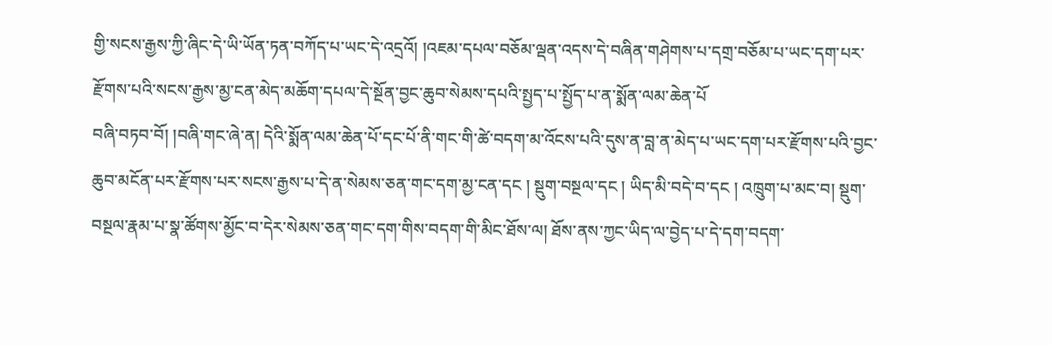གྱི་སངས་རྒྱས་ཀྱི་ཞིང་དེ་ཡི་ཡོན་ཏན་བཀོད་པ་ཡང་དེ་འདྲའོ། །འཇམ་དཔལ་བཅོམ་ལྡན་འདས་དེ་བཞིན་གཤེགས་པ་དགྲ་བཅོམ་པ་ཡང་དག་པར་རྫོགས་པའི་སངས་རྒྱས་མྱ་ངན་མེད་མཆོག་དཔལ་དེ་སྔོན་བྱང་ཆུབ་སེམས་དཔའི་སྤྱད་པ་སྤྱོད་པ་ན་སྨོན་ལམ་ཆེན་པོ
བཞི་བཏབ་བོ། །བཞི་གང་ཞེ་ན། དེའི་སྨོན་ལམ་ཆེན་པོ་དང་པོ་ནི་གང་གི་ཚེ་བདག་མ་འོངས་པའི་དུས་ན་བླ་ན་མེད་པ་ཡང་དག་པར་རྫོགས་པའི་བྱང་ཆུབ་མངོན་པར་རྫོགས་པར་སངས་རྒྱས་པ་དེ་ན་སེམས་ཅན་གང་དག་མྱ་ངན་དང ། སྡུག་བསྔལ་དང ། ཡིད་མི་བདེ་བ་དང ། འཁྲུག་པ་མང་བ། སྡུག་བསྔལ་རྣམ་པ་སྣ་ཚོགས་མྱོང་བ་དེར་སེམས་ཅན་གང་དག་གིས་བདག་གི་མིང་ཐོས་ལ། ཐོས་ནས་ཀྱང་ཡིད་ལ་བྱེད་པ་དེ་དག་བདག་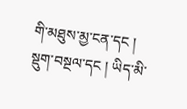གི་མཐུས་མྱ་ངན་དང ། སྡུག་བསྔལ་དང ། ཡིད་མི་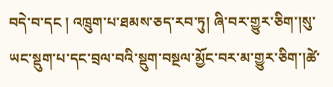བདེ་བ་དང ། འཁྲུག་པ་ཐམས་ཅད་རབ་ཏུ། ཞི་བར་གྱུར་ཅིག་།སུ་ཡང་སྡུག་པ་དང་བྲལ་བའི་སྡུག་བསྔལ་མྱོང་བར་མ་གྱུར་ཅིག་།ཚེ་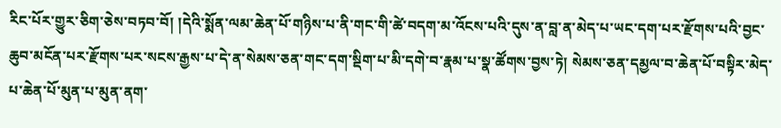རིང་པོར་གྱུར་ཅིག་ཅེས་བཏབ་བོ། །དེའི་སྨོན་ལམ་ཆེན་པོ་གཉིས་པ་ནི་གང་གི་ཚེ་བདག་མ་འོངས་པའི་དུས་ན་བླ་ན་མེད་པ་ཡང་དག་པར་རྫོགས་པའི་བྱང་ཆུབ་མངོན་པར་རྫོགས་པར་སངས་རྒྱས་པ་དེ་ན་སེམས་ཅན་གང་དག་སྡིག་པ་མི་དགེ་བ་རྣམ་པ་སྣ་ཚོགས་བྱས་ཏེ། སེམས་ཅན་དམྱལ་བ་ཆེན་པོ་བསྟིར་མེད་པ་ཆེན་པོ་མུན་པ་མུན་ནག་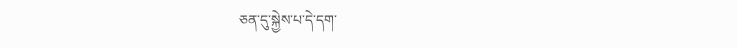ཅན་དུ་སྐྱེས་པ་དེ་དག་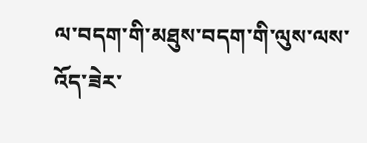ལ་བདག་གི་མཐུས་བདག་གི་ལུས་ལས་འོད་ཟེར་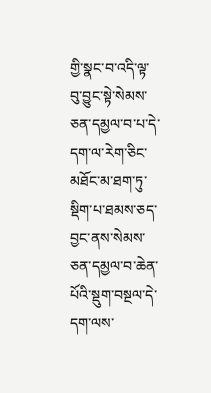གྱི་སྣང་བ་འདི་ལྟ་བུ་བྱུང་སྟེ་སེམས་ཅན་དམྱལ་བ་པ་དེ་དག་ལ་རེག་ཅིང་མཐོང་མ་ཐག་ཏུ་སྡིག་པ་ཐམས་ཅད་བྱང་ནས་སེམས་ཅན་དམྱལ་བ་ཆེན་པོའི་སྡུག་བསྔལ་དེ་དག་ལས་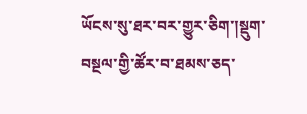ཡོངས་སུ་ཐར་བར་གྱུར་ཅིག་།སྡུག་བསྔལ་གྱི་ཚོར་བ་ཐམས་ཅད་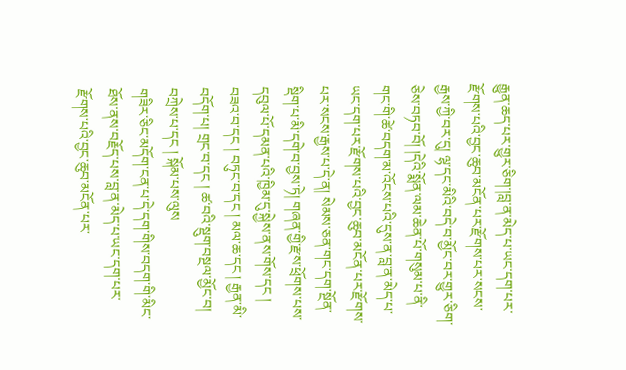རྒྱུན་ཆད་པར་གྱུར་ཅིག་།བླ་ན་མེད་པ་ཡང་དག་པར་རྫོགས་པའི་བྱང་ཆུབ་མངོན་པར་རྫོགས་པར་སངས་རྒྱས་ཀྱི་བར་དུ། ལྷ་དང་མིའི་བདེ་བ་མྱོང་བར་གྱུར་ཅིག་ཅེས་བཏབ་བོ། །དེའི་སྨོན་ལམ་ཆེན་པོ་གསུམ་པ་ནི་གང་གི་ཚེ་བདག་མ་འོངས་པའི་དུས་ན་བླ་ན་མེད་པ་ཡང་དག་པར་རྫོགས་པའི་བྱང་ཆུབ་མངོན་པར་རྫོགས་པར་སངས་རྒྱས་པ་དེ་ན། སེམས་ཅན་གང་དག་སྔོན་སྡིག་པ་མི་དགེ་བ་བྱས་ཏེ། གཞན་གྱི་རྫས་ཕྲོགས་པས་དབུལ་པོ་དམན་པའི་ཁྱིམ་དུ་སྐྱེས་ནས་གོས་དང ། བཟའ་བ་དང ། བཏུང་བ་དང ། མལ་ཆ་དང ། རྒྱན་མི་བདོག་པ། གྲང་བ་དང ། ཚ་བའི་སྡུག་བསྔལ་མྱོང་བ། བཀྲེས་པ་དང ། སྐོམ་པས་ལུས
གཟིར་ཅིང་མདོག་ངན་པ་དེ་དག་གིས་བདག་གི་མིང་ཐོས་ནས་བརྗོད་པས་བླ་ན་མེད་པ་ཡང་དག་པར་རྫོགས་པའི་བྱང་ཆུབ་མངོན་པར་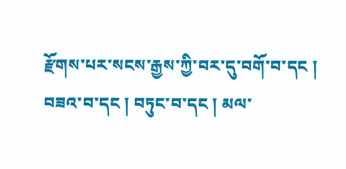རྫོགས་པར་སངས་རྒྱས་ཀྱི་བར་དུ་བགོ་བ་དང ། བཟའ་བ་དང ། བཏུང་བ་དང ། མལ་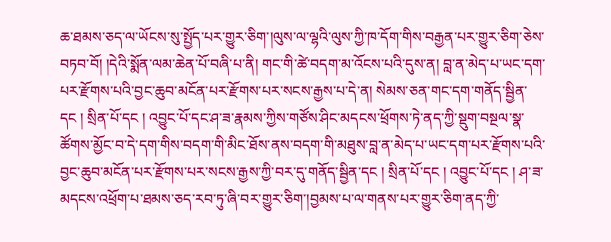ཆ་ཐམས་ཅད་ལ་ཡོངས་སུ་སྤྱོད་པར་གྱུར་ཅིག་།ལུས་ལ་ལྷའི་ལུས་ཀྱི་ཁ་དོག་གིས་བརྒྱན་པར་གྱུར་ཅིག་ཅེས་བཏབ་བོ། །དེའི་སྨོན་ལམ་ཆེན་པོ་བཞི་པ་ནི། གང་གི་ཚེ་བདག་མ་འོངས་པའི་དུས་ན། བླ་ན་མེད་པ་ཡང་དག་པར་རྫོགས་པའི་བྱང་ཆུབ་མངོན་པར་རྫོགས་པར་སངས་རྒྱས་པ་དེ་ན། སེམས་ཅན་གང་དག་གནོད་སྦྱིན་དང ། སྲིན་པོ་དང ། འབྱུང་པོ་དང་ཤ་ཟ་རྣམས་ཀྱིས་གཙོས་ཤིང་མདངས་ཕྲོགས་ཏེ་ནད་ཀྱི་སྡུག་བསྔལ་སྣ་ཚོགས་མྱོང་བ་དེ་དག་གིས་བདག་གི་མིང་ཐོས་ནས་བདག་གི་མཐུས་བླ་ན་མེད་པ་ཡང་དག་པར་རྫོགས་པའི་བྱང་ཆུབ་མངོན་པར་རྫོགས་པར་སངས་རྒྱས་ཀྱི་བར་དུ་གནོད་སྦྱིན་དང ། སྲིན་པོ་དང ། འབྱུང་པོ་དང ། ཤ་ཟ་མདངས་འཕྲོག་པ་ཐམས་ཅད་རབ་ཏུ་ཞི་བར་གྱུར་ཅིག་།བྱམས་པ་ལ་གནས་པར་གྱུར་ཅིག་ནད་ཀྱི་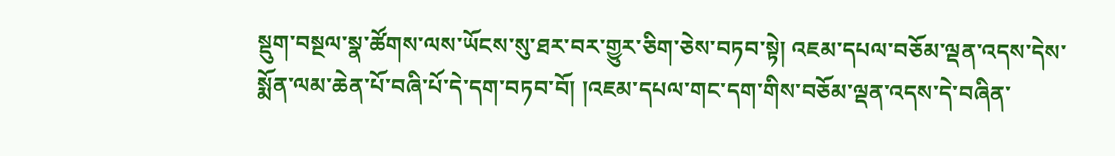སྡུག་བསྔལ་སྣ་ཚོགས་ལས་ཡོངས་སུ་ཐར་བར་གྱུར་ཅིག་ཅེས་བཏབ་སྟེ། འཇམ་དཔལ་བཅོམ་ལྡན་འདས་དེས་སྨོན་ལམ་ཆེན་པོ་བཞི་པོ་དེ་དག་བཏབ་བོ། །འཇམ་དཔལ་གང་དག་གིས་བཅོམ་ལྡན་འདས་དེ་བཞིན་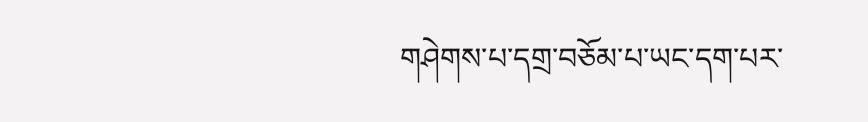གཤེགས་པ་དགྲ་བཅོམ་པ་ཡང་དག་པར་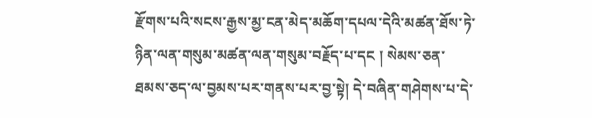རྫོགས་པའི་སངས་རྒྱས་མྱ་ངན་མེད་མཆོག་དཔལ་དེའི་མཚན་ཐོས་ཏེ་ཉིན་ལན་གསུམ་མཚན་ལན་གསུམ་བརྗོད་པ་དང ། སེམས་ཅན་ཐམས་ཅད་ལ་བྱམས་པར་གནས་པར་བྱ་སྟེ། དེ་བཞིན་གཤེགས་པ་དེ་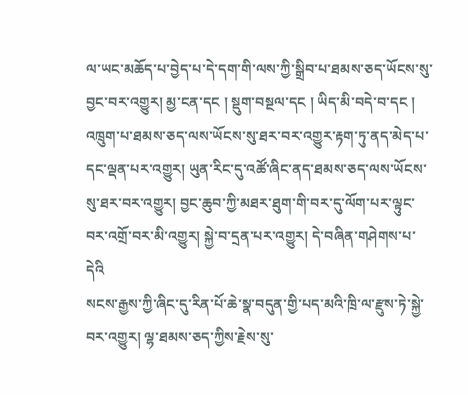ལ་ཡང་མཆོད་པ་བྱེད་པ་དེ་དག་གི་ལས་ཀྱི་སྒྲིབ་པ་ཐམས་ཅད་ཡོངས་སུ་བྱང་བར་འགྱུར། མྱ་ངན་དང ། སྡུག་བསྔལ་དང ། ཡིད་མི་བདེ་བ་དང ། འཁྲུག་པ་ཐམས་ཅད་ལས་ཡོངས་སུ་ཐར་བར་འགྱུར་རྟག་ཏུ་ནད་མེད་པ་དང་ལྡན་པར་འགྱུར། ཡུན་རིང་དུ་འཚོ་ཞིང་ནད་ཐམས་ཅད་ལས་ཡོངས་སུ་ཐར་བར་འགྱུར། བྱང་ཆུབ་ཀྱི་མཐར་ཐུག་གི་བར་དུ་ལོག་པར་ལྟུང་བར་འགྲོ་བར་མི་འགྱུར། སྐྱེ་བ་དྲན་པར་འགྱུར། དེ་བཞིན་གཤེགས་པ་དེའི
སངས་རྒྱས་ཀྱི་ཞིང་དུ་རིན་པོ་ཆེ་སྣ་བདུན་གྱི་པད་མའི་ཁྲི་ལ་རྫུས་ཏེ་སྐྱེ་བར་འགྱུར། ལྷ་ཐམས་ཅད་ཀྱིས་རྗེས་སུ་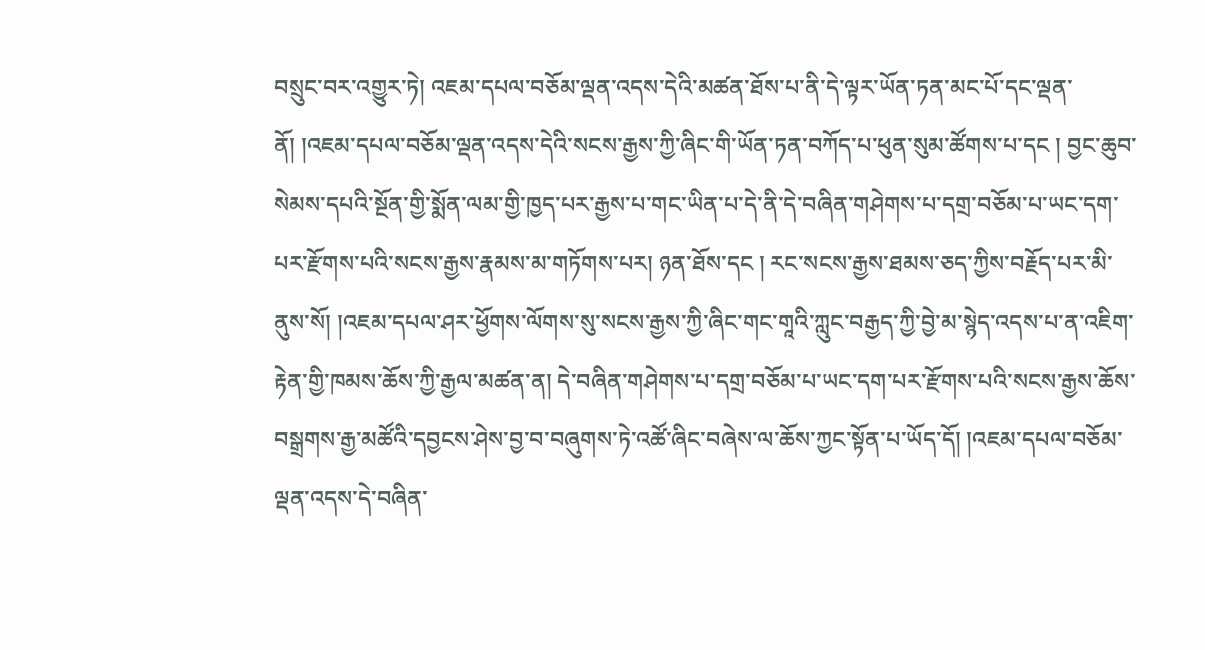བསྲུང་བར་འགྱུར་ཏེ། འཇམ་དཔལ་བཅོམ་ལྡན་འདས་དེའི་མཚན་ཐོས་པ་ནི་དེ་ལྟར་ཡོན་ཏན་མང་པོ་དང་ལྡན་ནོ། །འཇམ་དཔལ་བཅོམ་ལྡན་འདས་དེའི་སངས་རྒྱས་ཀྱི་ཞིང་གི་ཡོན་ཏན་བཀོད་པ་ཕུན་སུམ་ཚོགས་པ་དང ། བྱང་ཆུབ་སེམས་དཔའི་སྔོན་གྱི་སྨོན་ལམ་གྱི་ཁྱད་པར་རྒྱས་པ་གང་ཡིན་པ་དེ་ནི་དེ་བཞིན་གཤེགས་པ་དགྲ་བཅོམ་པ་ཡང་དག་པར་རྫོགས་པའི་སངས་རྒྱས་རྣམས་མ་གཏོགས་པར། ཉན་ཐོས་དང ། རང་སངས་རྒྱས་ཐམས་ཅད་ཀྱིས་བརྗོད་པར་མི་ནུས་སོ། །འཇམ་དཔལ་ཤར་ཕྱོགས་ལོགས་སུ་སངས་རྒྱས་ཀྱི་ཞིང་གང་གཱའི་ཀླུང་བརྒྱད་ཀྱི་བྱེ་མ་སྙེད་འདས་པ་ན་འཇིག་རྟེན་གྱི་ཁམས་ཆོས་ཀྱི་རྒྱལ་མཚན་ན། དེ་བཞིན་གཤེགས་པ་དགྲ་བཅོམ་པ་ཡང་དག་པར་རྫོགས་པའི་སངས་རྒྱས་ཆོས་བསྒྲགས་རྒྱ་མཚོའི་དབྱངས་ཤེས་བྱ་བ་བཞུགས་ཏེ་འཚོ་ཞིང་བཞེས་ལ་ཆོས་ཀྱང་སྟོན་པ་ཡོད་དོ། །འཇམ་དཔལ་བཅོམ་ལྡན་འདས་དེ་བཞིན་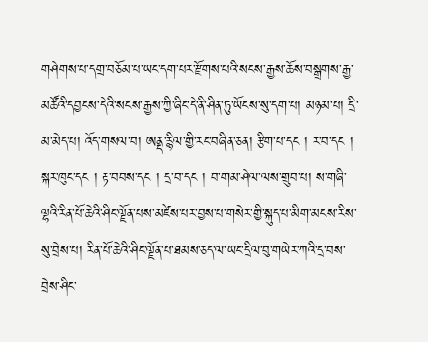གཤེགས་པ་དགྲ་བཅོམ་པ་ཡང་དག་པར་རྫོགས་པའི་སངས་རྒྱས་ཆོས་བསྒྲགས་རྒྱ་མཚོའི་དབྱངས་དེའི་སངས་རྒྱས་ཀྱི་ཞིང་དེ་ནི་ཤིན་ཏུ་ཡོངས་སུ་དག་པ། མཉམ་པ། དྲི་མ་མེད་པ། འོད་གསལ་བ། ཨནྡ་རྙིལ་གྱི་རང་བཞིན་ཅན། རྩིག་པ་དང ། ར་བ་དང ། སྐར་ཁུང་དང ། རྟ་བབས་དང ། དྲ་བ་དང ། བ་གམ་ཤེལ་ལས་གྲུབ་པ། ས་གཞི་ལྷའི་རིན་པོ་ཆེའི་ཤིང་ལྗོན་པས་མཛེས་པར་བྱས་པ་གསེར་གྱི་སྐུད་པ་མིག་མངས་རིས་སུ་བྲེས་པ། རིན་པོ་ཆེའི་ཤིང་ལྗོན་པ་ཐམས་ཅད་ལ་ཡང་དྲིལ་བུ་གཡེར་ཀའི་དྲ་བས་བྲེས་ཤིང་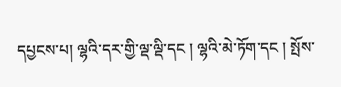དཔྱངས་པ། ལྷའི་དར་གྱི་ལྡ་ལྡི་དང ། ལྷའི་མེ་ཏོག་དང ། སྤོས་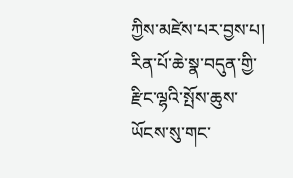ཀྱིས་མཛེས་པར་བྱས་པ། རིན་པོ་ཆེ་སྣ་བདུན་གྱི་རྫིང་ལྷའི་སྤོས་ཆུས་ཡོངས་སུ་གང་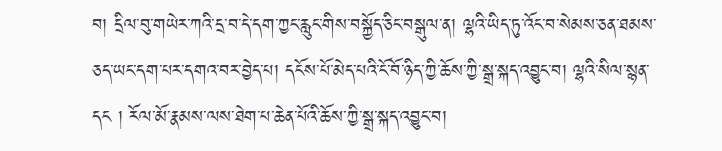བ། དྲིལ་བུ་གཡེར་ཀའི་དྲ་བ་དེ་དག་ཀྱང་རླུང་གིས་བསྐྱོད་ཅིང་བསྒུལ་ན། ལྷའི་ཡིད་ཏུ་འོང་བ་སེམས་ཅན་ཐམས་ཅད་ཡང་དག་པར་དགའ་བར་བྱེད་པ། དངོས་པོ་མེད་པའི་ངོ་བོ་ཉིད་ཀྱི་ཆོས་ཀྱི་སྒྲ་སྐད་འབྱུང་བ། ལྷའི་སིལ་སྙན་དང ། རོལ་མོ་རྣམས་ལས་ཐེག་པ་ཆེན་པོའི་ཆོས་ཀྱི་སྒྲ་སྐད་འབྱུང་བ།